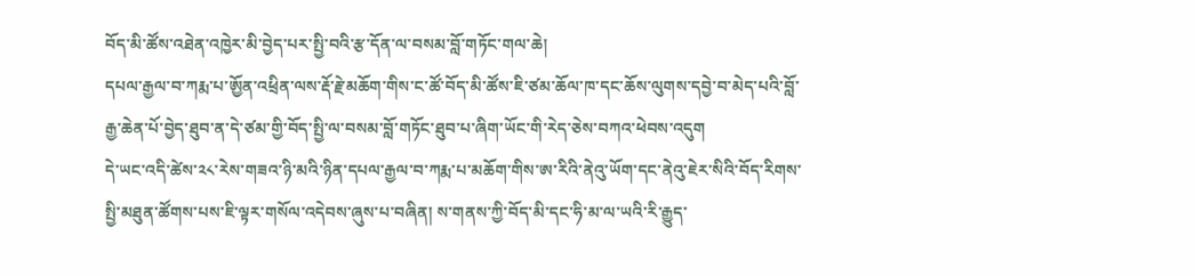བོད་མི་ཚོས་འཐེན་འཁྱེར་མི་བྱེད་པར་སྤྱི་བའི་རྩ་དོན་ལ་བསམ་བློ་གཏོང་གལ་ཆེ།
དཔལ་རྒྱལ་བ་ཀརྨ་པ་ཨྱོན་འཕྲིན་ལས་རྡོ་རྗེ་མཆོག་གིས་ང་ཚོ་བོད་མི་ཚོས་ཇི་ཙམ་ཆོལ་ཁ་དང་ཆོས་ལུགས་དབྱེ་བ་མེད་པའི་བློ་རྒྱ་ཆེན་པོ་བྱེད་ཐུབ་ན་དེ་ཙམ་གྱི་བོད་སྤྱི་ལ་བསམ་བློ་གཏོང་ཐུབ་པ་ཞིག་ཡོང་གི་རེད་ཅེས་བཀའ་ཕེབས་འདུག
དེ་ཡང་འདི་ཚེས་༢༨་རེས་གཟའ་ཉི་མའི་ཉིན་དཔལ་རྒྱལ་བ་ཀརྨ་པ་མཆོག་གིས་ཨ་རིའི་ནེའུ་ཡོག་དང་ནེའུ་ཇེར་སིའི་བོད་རིགས་སྤྱི་མཐུན་ཚོགས་པས་ཇི་ལྟར་གསོལ་འདེབས་ཞུས་པ་བཞིན། ས་གནས་ཀྱི་བོད་མི་དང་ཧི་མ་ལ་ཡའི་རི་རྒྱུད་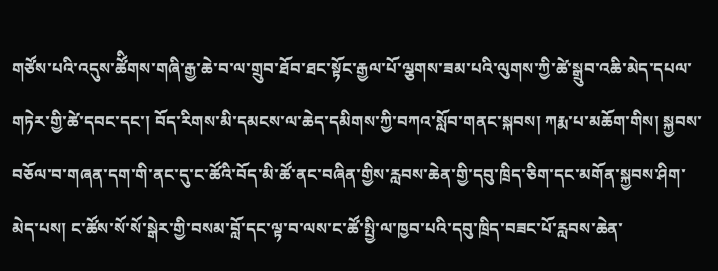གཙོས་པའི་འདུས་ཚོིགས་གཞི་རྒྱ་ཆེ་བ་ལ་གྲུབ་ཐོབ་ཐང་སྟོང་རྒྱལ་པོ་ལྕགས་ཟམ་པའི་ལུགས་ཀྱི་ཚེ་སྒྲུབ་འཆི་མེད་དཔལ་གཏེར་གྱི་ཚེ་དབང་དང་། བོད་རིགས་མི་དམངས་ལ་ཆེད་དམིགས་ཀྱི་བཀའ་སློབ་གནང་སྐབས། ཀརྨ་པ་མཆོག་གིས། སྐྱབས་བཅོལ་བ་གཞན་དག་གི་ནང་དུ་ང་ཚོའི་བོད་མི་ཚོ་ནང་བཞིན་གྱིས་རླབས་ཆེན་གྱི་དབུ་ཁྲིད་ཅིག་དང་མགོན་སྐྱབས་ཤིག་མེད་པས། ང་ཚོས་སོ་སོ་སྒེར་གྱི་བསམ་བློ་དང་ལྟ་བ་ལས་ང་ཚོ་སྤྱི་ལ་ཁྱབ་པའི་དབུ་ཁྲིད་བཟང་པོ་རླབས་ཆེན་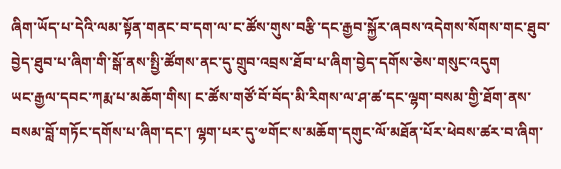ཞིག་ཡོད་པ་དེའི་ལམ་སྟོན་གནང་བ་དག་ལ་ང་ཚོས་གུས་བརྩི་དང་རྒྱབ་སྐྱོར་ཞབས་འདེགས་སོགས་གང་ཐུབ་བྱེད་ཐུབ་པ་ཞིག་གི་སྒོ་ནས་སྤྱི་ཚོགས་ནང་དུ་གྲུབ་འབྲས་ཐོབ་པ་ཞིག་བྱེད་དགོས་ཅེས་གསུང་འདུག
ཡང་རྒྱལ་དབང་ཀརྨ་པ་མཆོག་གིས། ང་ཚོས་གཙོ་བོ་བོད་མི་རིགས་ལ་ཤ་ཚ་དང་ལྷག་བསམ་གྱི་ཐོག་ནས་བསམ་བློ་གཏོང་དགོས་པ་ཞིག་དང་། ལྷག་པར་དུ་༧གོང་ས་མཆོག་དགུང་ལོ་མཐོན་པོར་ཕེབས་ཚར་བ་ཞིག་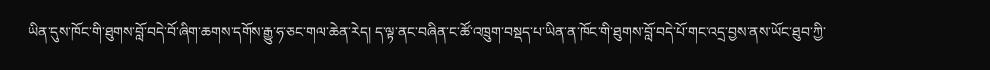ཡིན་དུས་ཁོང་གི་ཐུགས་བློ་བདེ་བོ་ཞིག་ཆགས་དགོས་རྒྱུ་ཧ་ཅང་གལ་ཆེན་རེད། ད་ལྟ་ནང་བཞིན་ང་ཚོ་འཁྲུག་བསྡད་པ་ཡིན་ན་ཁོང་གི་ཐུགས་བློ་བདེ་པོ་གང་འདྲ་བྱས་ནས་ཡོང་ཐུབ་ཀྱི་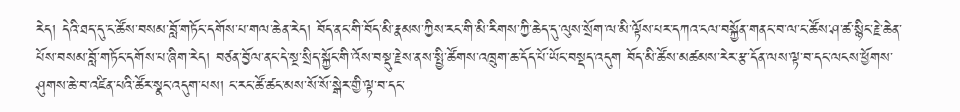རེད། དེའི་ཐད་དུ་ང་ཚོས་བསམ་བློ་གཏོང་དགོས་པ་གལ་ཆེན་རེད། བོད་ནང་གི་བོད་མི་རྣམས་ཀྱིས་རང་གི་མི་རིགས་ཀྱི་ཆེད་དུ་ལུས་སྲོག་ལ་མི་ལྟོས་པར་དཀའ་ངལ་བསྐྱོན་གནང་བ་ལ་ང་ཚོས་ཤ་ཚ་སྙིང་རྗེ་ཆེན་པོས་བསམ་བློ་གཏོང་དགོས་པ་ཞིག་རེད། བཙན་བྱོལ་ནང་དེ་སྔ་སྲིད་སྐྱོང་གི་འོས་བསྡུ་རྗེས་ནས་སྤྱི་ཚོགས་འཁྲུག་ཆ་དོད་པོ་ཡོང་བསྡད་འདུག བོད་མི་ཚོས་མཚམས་རེར་རྩ་དོན་ལས་ལྟ་བ་དང་ལངས་ཕྱོགས་ཤུགས་ཆེ་བ་འཛིན་པའི་ཚོར་སྣང་འདུག་པས། ང་རང་ཚོ་ཚང་མས་སོ་སོ་སྒེར་གྱི་ལྟ་བ་དང་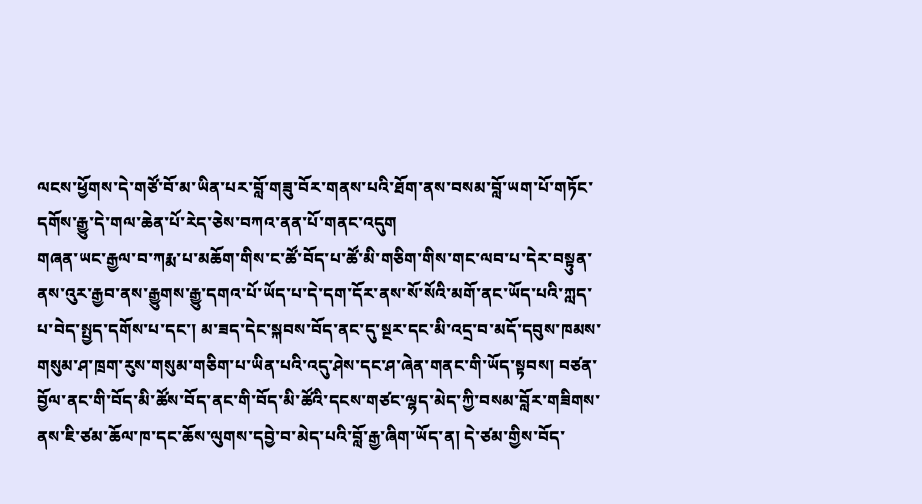ལངས་ཕྱོགས་དེ་གཙོ་བོ་མ་ཡིན་པར་བློ་གཟུ་བོར་གནས་པའི་ཐོག་ནས་བསམ་བློ་ཡག་པོ་གཏོང་དགོས་རྒྱུ་དེ་གལ་ཆེན་པོ་རེད་ཅེས་བཀའ་ནན་པོ་གནང་འདུག
གཞན་ཡང་རྒྱལ་བ་ཀརྨ་པ་མཆོག་གིས་ང་ཚོ་བོད་པ་ཚོ་མི་གཅིག་གིས་གང་ལབ་པ་དེར་བསྟུན་ནས་འུར་རྒྱབ་ནས་རྒྱུགས་རྒྱུ་དགའ་པོ་ཡོད་པ་དེ་དག་དོར་ནས་སོ་སོའི་མགོ་ནང་ཡོད་པའི་ཀླད་པ་བེད་སྤྱད་དགོས་པ་དང་། མ་ཟད་དེང་སྐབས་བོད་ནང་དུ་སྔར་དང་མི་འདྲ་བ་མདོ་དབུས་ཁམས་གསུམ་ཤ་ཁྲག་རུས་གསུམ་གཅིག་པ་ཡིན་པའི་འདུ་ཤེས་དང་ཤ་ཞེན་གནང་གི་ཡོད་སྟབས། བཙན་བྱོལ་ནང་གི་བོད་མི་ཚོས་བོད་ནང་གི་བོད་མི་ཚོའི་དངས་གཙང་ལྷད་མེད་ཀྱི་བསམ་བློར་གཟིགས་ནས་ཇི་ཙམ་ཆོལ་ཁ་དང་ཆོས་ལུགས་དབྱེ་བ་མེད་པའི་བློ་རྒྱ་ཞིག་ཡོད་ན། དེ་ཙམ་གྱིས་བོད་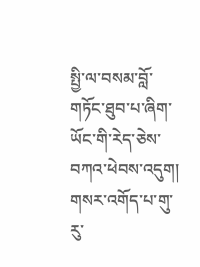སྤྱི་ལ་བསམ་བློ་གཏོང་ཐུབ་པ་ཞིག་ཡོང་གི་རེད་ཅེས་བཀའ་ཕེབས་འདུག།
གསར་འགོད་པ་གུ་རུ་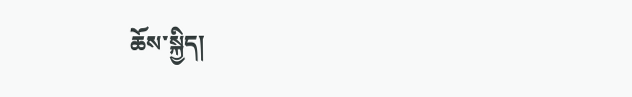ཆོས་སྐྱིད།